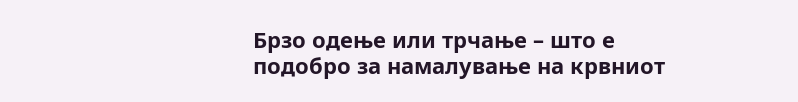Брзо одење или трчање – што е подобро за намалување на крвниот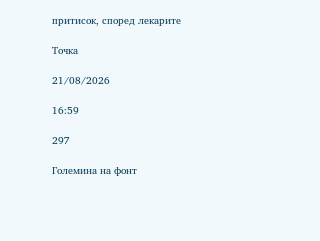притисок, според лекарите

Точка

21/08/2026

16:59

297

Големина на фонт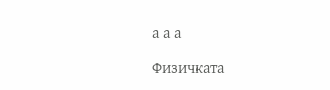а а а

Физичката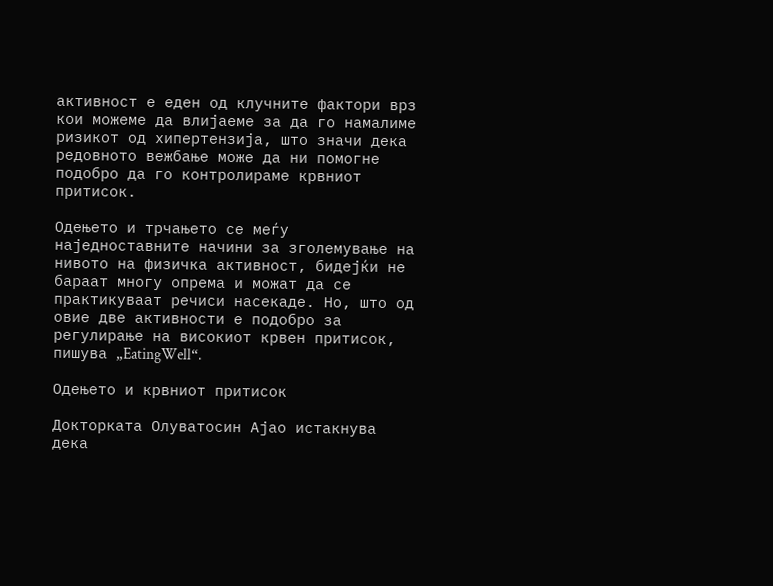активност е еден од клучните фактори врз кои можеме да влијаеме за да го намалиме ризикот од хипертензија, што значи дека редовното вежбање може да ни помогне подобро да го контролираме крвниот притисок.

Одењето и трчањето се меѓу наједноставните начини за зголемување на нивото на физичка активност, бидејќи не бараат многу опрема и можат да се практикуваат речиси насекаде. Но, што од овие две активности е подобро за регулирање на високиот крвен притисок, пишува „EatingWell“.

Одењето и крвниот притисок

Докторката Олуватосин Ајао истакнува дека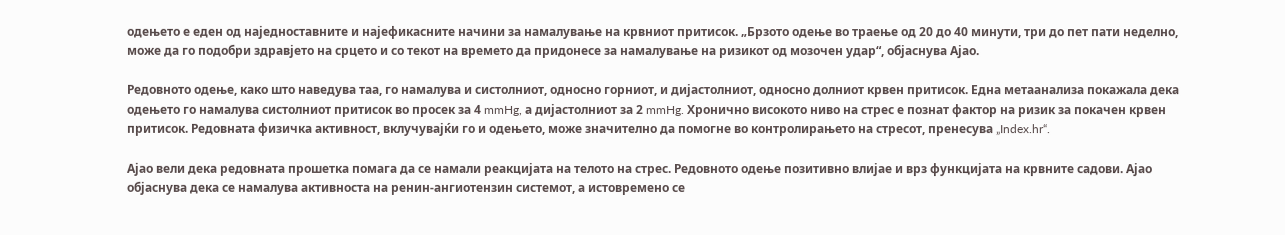одењето е еден од наједноставните и најефикасните начини за намалување на крвниот притисок. „Брзото одење во траење од 20 до 40 минути, три до пет пати неделно, може да го подобри здравјето на срцето и со текот на времето да придонесе за намалување на ризикот од мозочен удар“, објаснува Ајао.

Редовното одење, како што наведува таа, го намалува и систолниот, односно горниот, и дијастолниот, односно долниот крвен притисок. Една метаанализа покажала дека одењето го намалува систолниот притисок во просек за 4 mmHg, а дијастолниот за 2 mmHg. Хронично високото ниво на стрес е познат фактор на ризик за покачен крвен притисок. Редовната физичка активност, вклучувајќи го и одењето, може значително да помогне во контролирањето на стресот, пренесува „Index.hr“.

Ајао вели дека редовната прошетка помага да се намали реакцијата на телото на стрес. Редовното одење позитивно влијае и врз функцијата на крвните садови. Ајао објаснува дека се намалува активноста на ренин-ангиотензин системот, а истовремено се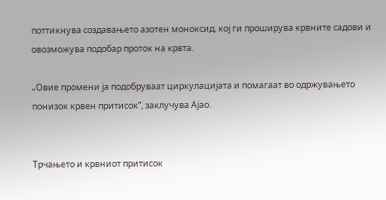поттикнува создавањето азотен моноксид, кој ги проширува крвните садови и овозможува подобар проток на крвта.

„Овие промени ја подобруваат циркулацијата и помагаат во одржувањето понизок крвен притисок“, заклучува Ајао.


Трчањето и крвниот притисок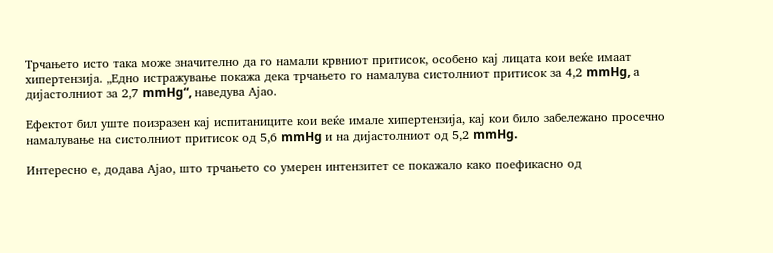Трчањето исто така може значително да го намали крвниот притисок, особено кај лицата кои веќе имаат хипертензија. „Едно истражување покажа дека трчањето го намалува систолниот притисок за 4,2 mmHg, а дијастолниот за 2,7 mmHg“, наведува Ајао.

Ефектот бил уште поизразен кај испитаниците кои веќе имале хипертензија, кај кои било забележано просечно намалување на систолниот притисок од 5,6 mmHg и на дијастолниот од 5,2 mmHg.

Интересно е, додава Ајао, што трчањето со умерен интензитет се покажало како поефикасно од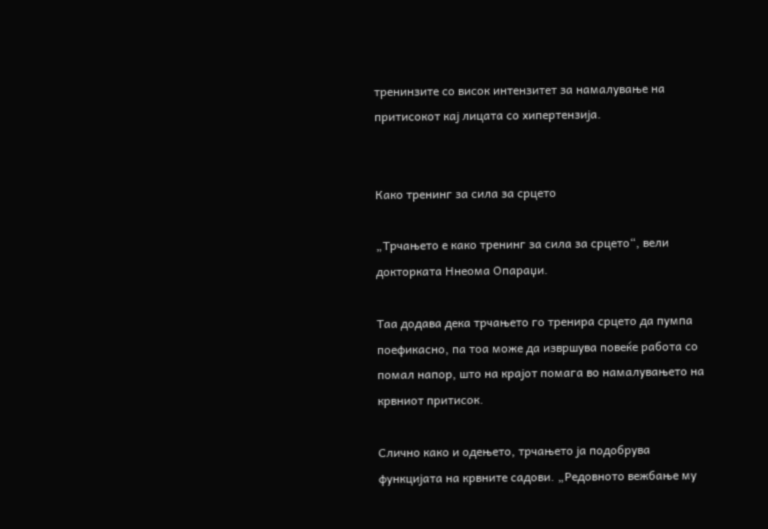тренинзите со висок интензитет за намалување на притисокот кај лицата со хипертензија.


Како тренинг за сила за срцето

„Трчањето е како тренинг за сила за срцето“, вели докторката Ннеома Опараџи.

Таа додава дека трчањето го тренира срцето да пумпа поефикасно, па тоа може да извршува повеќе работа со помал напор, што на крајот помага во намалувањето на крвниот притисок.

Слично како и одењето, трчањето ја подобрува функцијата на крвните садови. „Редовното вежбање му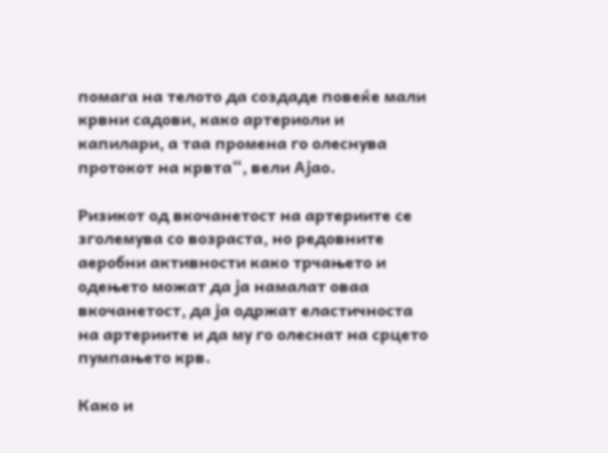помага на телото да создаде повеќе мали крвни садови, како артериоли и капилари, а таа промена го олеснува протокот на крвта“, вели Ајао.

Ризикот од вкочанетост на артериите се зголемува со возраста, но редовните аеробни активности како трчањето и одењето можат да ја намалат оваа вкочанетост, да ја одржат еластичноста на артериите и да му го олеснат на срцето пумпањето крв.

Како и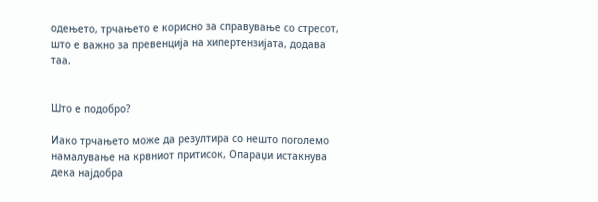одењето, трчањето е корисно за справување со стресот, што е важно за превенција на хипертензијата, додава таа.


Што е подобро?

Иако трчањето може да резултира со нешто поголемо намалување на крвниот притисок, Опараџи истакнува дека најдобра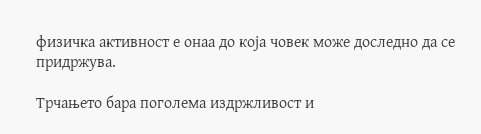физичка активност е онаа до која човек може доследно да се придржува.

Трчањето бара поголема издржливост и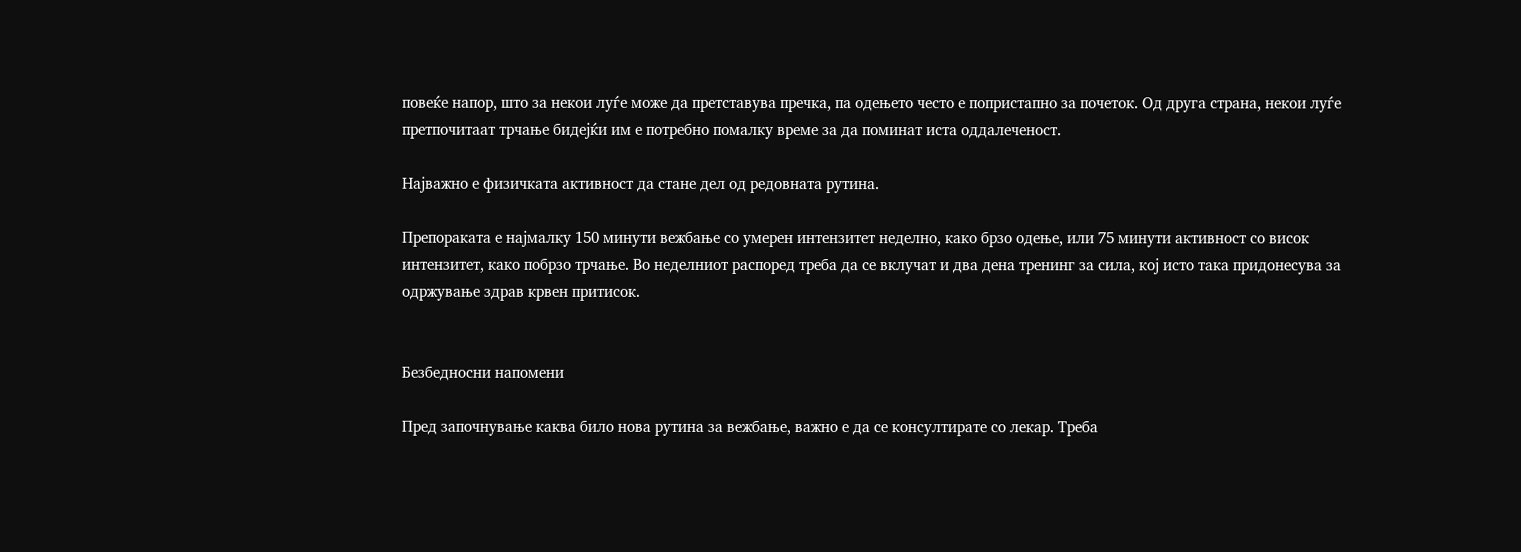повеќе напор, што за некои луѓе може да претставува пречка, па одењето често е попристапно за почеток. Од друга страна, некои луѓе претпочитаат трчање бидејќи им е потребно помалку време за да поминат иста оддалеченост.

Најважно е физичката активност да стане дел од редовната рутина.

Препораката е најмалку 150 минути вежбање со умерен интензитет неделно, како брзо одење, или 75 минути активност со висок интензитет, како побрзо трчање. Во неделниот распоред треба да се вклучат и два дена тренинг за сила, кој исто така придонесува за одржување здрав крвен притисок.


Безбедносни напомени

Пред започнување каква било нова рутина за вежбање, важно е да се консултирате со лекар. Треба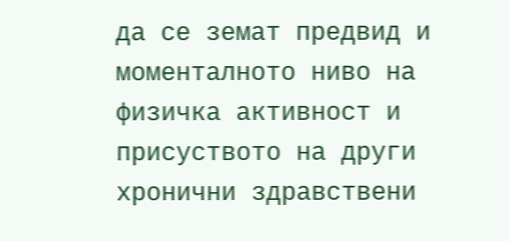да се земат предвид и моменталното ниво на физичка активност и присуството на други хронични здравствени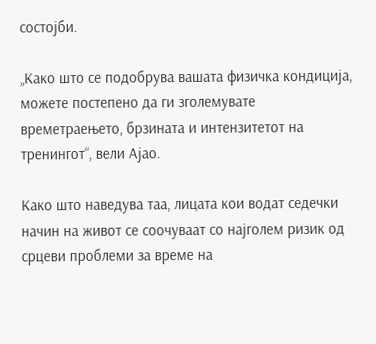состојби.

„Како што се подобрува вашата физичка кондиција, можете постепено да ги зголемувате времетраењето, брзината и интензитетот на тренингот“, вели Ајао.

Како што наведува таа, лицата кои водат седечки начин на живот се соочуваат со најголем ризик од срцеви проблеми за време на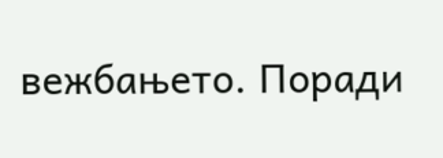вежбањето. Поради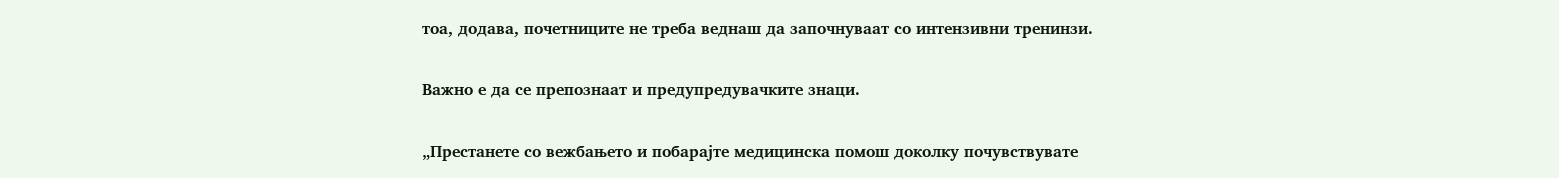тоа, додава, почетниците не треба веднаш да започнуваат со интензивни тренинзи.

Важно е да се препознаат и предупредувачките знаци.

„Престанете со вежбањето и побарајте медицинска помош доколку почувствувате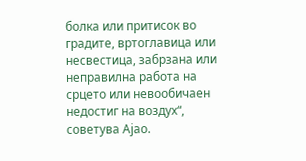болка или притисок во градите, вртоглавица или несвестица, забрзана или неправилна работа на срцето или невообичаен недостиг на воздух“, советува Ајао.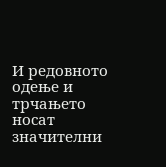И редовното одење и трчањето носат значителни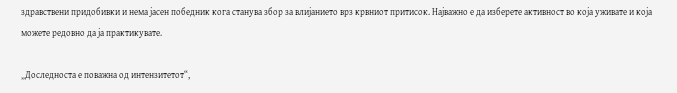здравствени придобивки и нема јасен победник кога станува збор за влијанието врз крвниот притисок. Најважно е да изберете активност во која уживате и која можете редовно да ја практикувате.

„Доследноста е поважна од интензитетот“,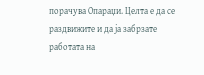порачува Опараџи. Целта е да се раздвижите и да ја забрзате работата на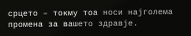срцето – токму тоа носи најголема промена за вашето здравје.